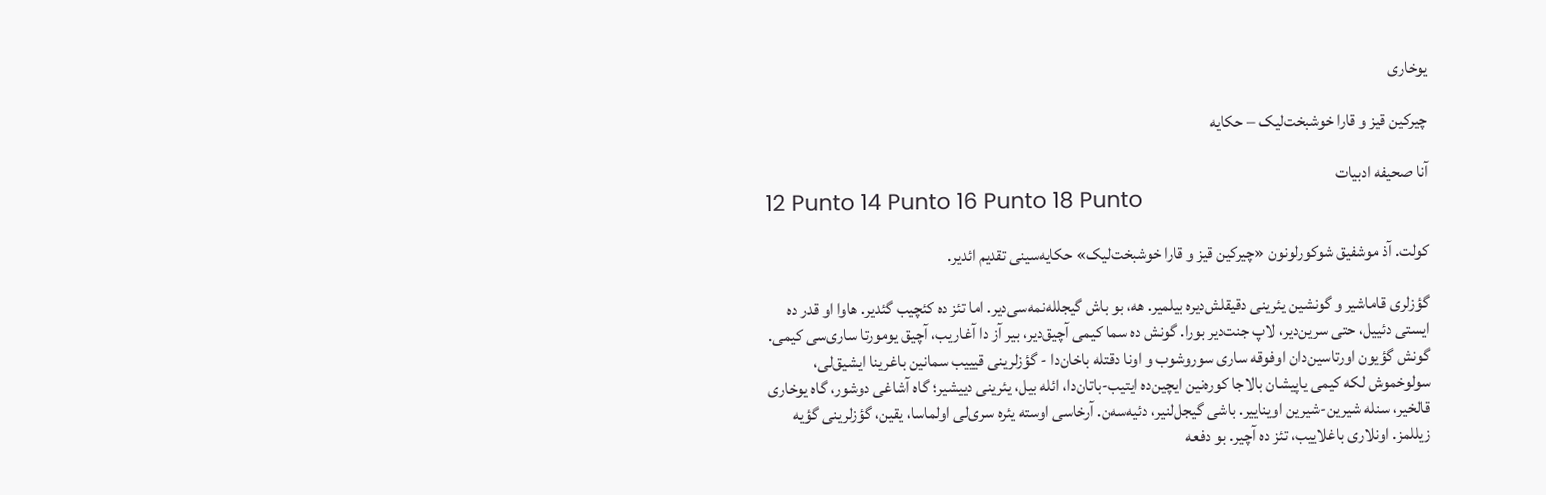یوخاری

چیرکین قیز و قارا خوشبخت‌لیک – حکایه

آنا صحیفه ادبیات
12 Punto 14 Punto 16 Punto 18 Punto

کولت. آذ موشفیق شوکورلونون «چیرکین قیز و قارا خوشبخت‌لیک» حکایه‌سینی تقدیم ائدیر.

گؤزلری قاماشیر و گونشین یئرینی دقیقلش‌دیره بیلمیر. هه، بو باش گیجلله‌نمه‌سی‌دیر. اما تئز ده کئچیب گئدیر. هاوا او قدر ده ایستی دئییل، حتی سرین‌دیر، لاپ جنت‌دیر بورا. گونش ده سما کیمی آچیق‌دیر، بیر آز دا آغاریب، آچیق یومورتا ساری‌سی کیمی. گونش گؤیون اورتاسین‌دان اوفوقه ساری سوروشوب و اونا دقتله باخان‌دا - گؤزلرینی قیییب سمانین باغرینا ایشیق‌لی، سولوخموش لکه کیمی یاپیشان بالاجا کوره‌نین ایچین‌ده ایتیب-باتان‌دا، ائله بیل، یئرینی دییشیر؛ گاه آشاغی دوشور، گاه یوخاری قالخیر، سنله شیرین-شیرین اویناییر. باشی گیجل‌لنیر، دئیه‌سه‌ن. آرخاسی اوسته یئره سری‌لی اولماسا، یقین، گؤزلرینی گؤیه زیللمز. اونلاری باغلاییب، تئز ده آچیر. بو دفعه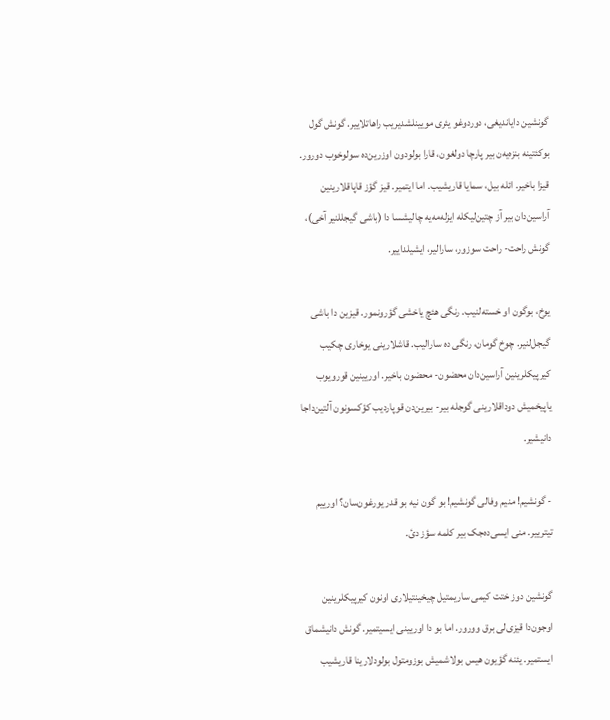گونشین دایاندیغی، دوردوغو یئری مویینلشدیریب راهاتلاییر. گونش گول بوکئتینه بنزه‌یه‌ن بیر پارچا دولغون، قارا بولودون اوزرین‌ده سولوخوب دورور. قیزا باخیر. ائله بیل، سمایا قاریشیب. اما ایتمیر. قیز گؤز قاپاقلارینین آراسین‌دان بیر آز چتین‌لیکله ایزله‌مه‌یه چالیشسا دا (باشی گیجللنیر آخی)، گونش راحت- راحت سوزور، سارالیر، ایشیلداییر.

یوخ، بوگون او خسته‌لنیب. رنگی هئچ یاخشی گؤرونمور. قیزین دا باشی گیجل‌لنیر. چوخ گومان، رنگی ده سارالیب. قاشلارینی یوخاری چکیب کیرپیکلرینین آراسین‌دان محضون- محضون باخیر. اوریینین قورویوب یاپیخمیش دوداقلارینی گوجله بیر- بیرین‌دن قوپاردیب کؤکسونون آلتین‌داجا دانیشیر.

- گونشیم! منیم وفالی گونشیم! بو گون نیه بو قدر یورغون‌سان؟ اورییم تیترییر. منی ایسی‌ده‌جک بیر کلمه سؤز دئ.

گونشین دوز ختت کیمی ساریمتیل چیخینتیلاری اونون کیرپیکلرینین اوجون‌دا قیزی‌لی برق وورور. اما بو دا اوریینی ایسیتمیر. گونش دانیشماق ایستمیر. یئنه گؤیون هیس بولاشمیش بوزومتول بولودلارینا قاریشیب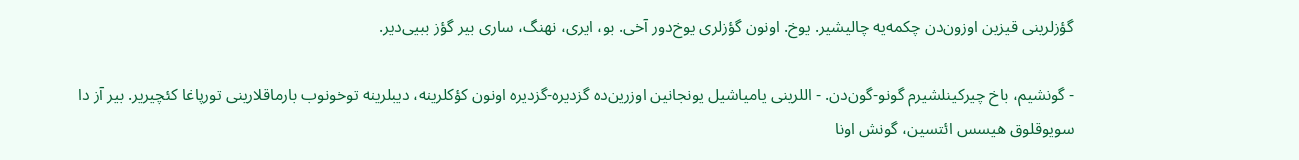گؤزلرینی قیزین اوزون‌دن چکمه‌یه چالیشیر. یوخ. اونون گؤزلری یوخ‌دور آخی. بو، ایری، نهنگ، ساری بیر گؤز ببیی‌دیر.

- گونشیم، باخ چیرکینلشیرم گونو-گون‌دن. - اللرینی یامیاشیل یونجانین اوزرین‌ده گزدیره-گزدیره اونون کؤکلرینه، دیبلرینه توخونوب بارماقلارینی تورپاغا کئچیریر. بیر آز دا سویوقلوق هیسس ائتسین، گونش اونا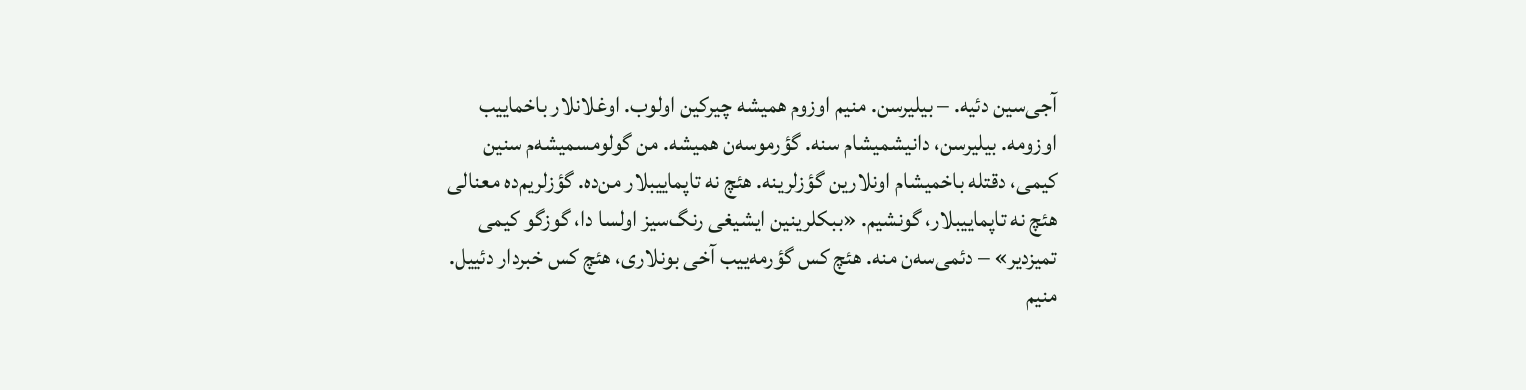آجی‌سین دئیه. – بیلیرسن. منیم اوزوم همیشه چیرکین اولوب. اوغلانلار باخماییب اوزومه. بیلیرسن، دانیشمیشام سنه. گؤرموسه‌ن همیشه. من گولومسمیشه‌م سنین کیمی، دقتله باخمیشام اونلارین گؤزلرینه. هئچ نه تاپماییبلار من‌ده. گؤزلریم‌ده معنالی هئچ نه تاپماییبلار، گونشیم. «ببکلرینین ایشیغی رنگ‌سیز اولسا دا، گوزگو کیمی تمیزدیر» – دئمی‌سه‌ن منه. هئچ کس گؤرمه‌ییب آخی بونلاری، هئچ کس خبردار دئییل. منیم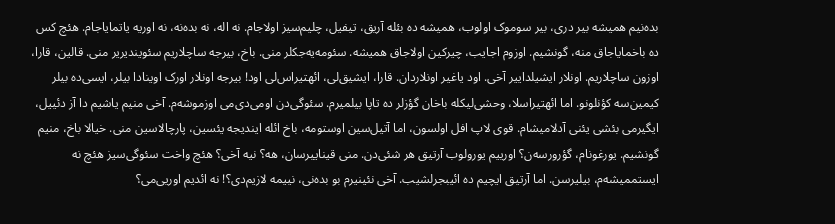بده‌نیم همیشه بیر دری، بیر سوموک اولوب، همیشه ده بئله آریق، تیفیل، چلیم‌سیز اولاجام. نه اله، نه بده‌نه، نه اور‌یه یاتمایاجام. هئچ کس ده باخمایاجاق منه، گونشیم. اوزوم اجایب، چیرکین اولاجاق همیشه. سئومه‌یه‌جکلر منی. باخ، بیرجه ساچلاریم سئویندیریر منی. قالین، قارا، اوزون ساچلاریم. اونلار ایشیلداییر آخی. اود یاغیر اونلاردان. قارا، ایشیق‌لی، ائهتیراس‌لی اود! بیرجه اونلار اورک اوینادا بیلر، ایسی‌ده بیلر کیمین‌سه کؤنلونو. اما ائهتیراسلا، وحشی‌لیکله باخان گؤزلر ده تاپا بیلمیرم. سئوگی‌دن اومی‌دی‌می اوزموشه‌م. آخی منیم یاشیم دا آز دئییل، ایگیرمی بئشی یئنی آدلامیشام. قوی لاپ افل اولسون، اما آتیل‌سین اوستومه، باخ ائله ایندیجه یئسین، پارچالاسین منی. خیالا باخ، منیم گونشیم. یورغونام، گؤرورسه‌ن؟ اورییم یورولوب آرتیق هر شئی‌دن. منی قیناییرسان، هه؟ نیه آخی؟ هئچ واخت سئوگی‌سیز هئچ نه ایستممیشه‌م، بیلیرسن. اما آرتیق ایچیم ده ائیبجرلشیب. آخی نئینیرم بو بده‌نی، نییمه لازیم‌دی؟! نه ائدیم اوریی‌می؟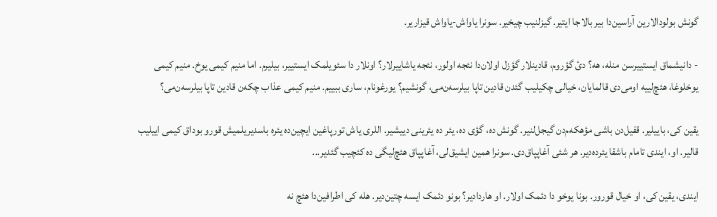گونش بولودالارین آراسین‌دا بیر بالاجا ایتیر. گیزلنیب چیخیر. سونرا یاواش-یاواش قیزاریر.

- دانیشماق ایستییرسن منله، هه؟ دئ گؤروم، قادینلار گؤزل اولان‌دا نئجه اولور، نئجه یاشاییرلار؟ اونلار دا سئویلمک ایستییر، بیلیرم. اما منیم کیمی یوخ. منیم کیمی یوخلوغا، هئچ‌لییه اومی‌دی قالمایان، خیالی چکیلیب گئدن قادین تاپا بیلرسه‌ن‌می، گونشیم؟ یورغونام، ساری ببییم. منیم کیمی عذاب چکه‌ن قادین تاپا بیلرسه‌ن‌می؟

یقین کی، باییلیر. قفیل‌دن باشی مؤهکه‌م‌دن گیجل‌لنیر. گونش ده، گؤی ده، یئر ده یئرینی دییشیر. اللری یاش تورپاغین ایچین‌ده یئره باسدیریلمیش قورو بوداق کیمی اییلیب قالیر. او، ایندی تامام باشقا یئرده‌دیر. هر شئی آغاپپاق‌دی. سونرا همین ایشیق‌لی، آغاپپاق هئچ‌لیگی ده کئچیب گئدیر...

ایندی، یقین کی، او خیال قورور. بونا یوخو دا دئمک اولار. او هاردادیر؟ بونو دئمک ایسه چتین‌دیر. هله کی اطرافین‌دا هئچ نه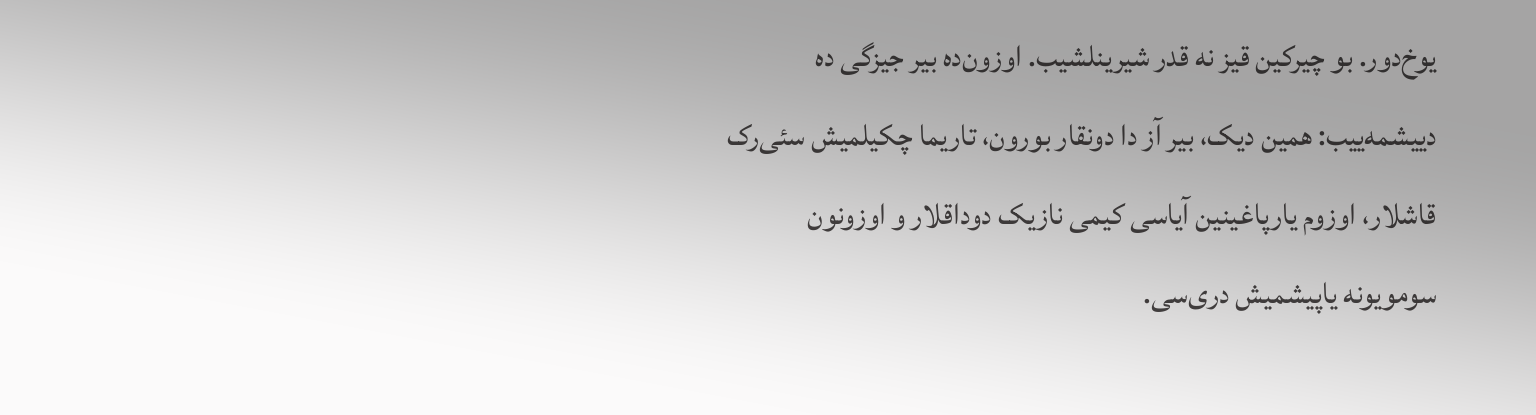یوخ‌دور. بو چیرکین قیز نه قدر شیرینلشیب. اوزون‌ده بیر جیزگی ده دییشمه‌ییب: همین دیک، بیر آز دا دونقار بورون، تاریما چکیلمیش سئی‌رک قاشلار، اوزوم یارپاغینین آیاسی کیمی نازیک دوداقلار و اوزونون سومویونه یاپیشمیش دری‌سی.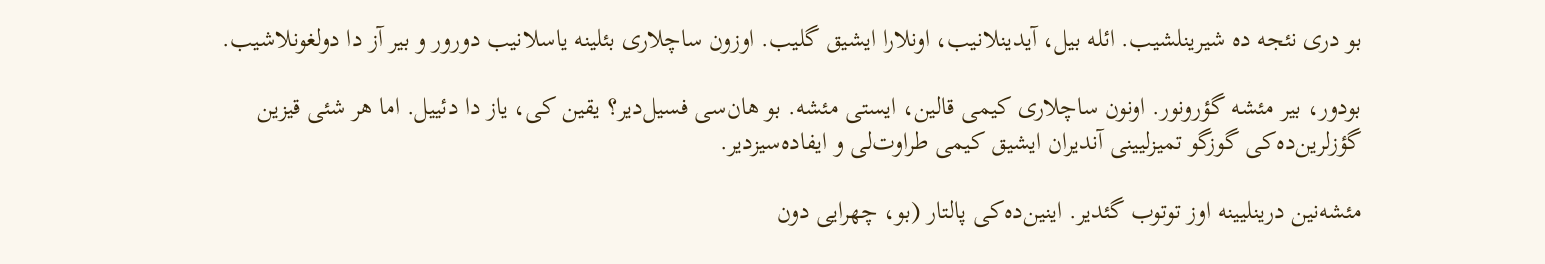بو دری نئجه ده شیرینلشیب. ائله بیل، آیدینلانیب، اونلارا ایشیق گلیب. اوزون ساچلاری بئلینه یاسلانیب دورور و بیر آز دا دولغونلاشیب.

بودور، بیر مئشه گؤرونور. اونون ساچلاری کیمی قالین، ایستی مئشه. بو هان‌سی فسیل‌دیر؟ یقین کی، یاز دا دئییل. اما هر شئی قیزین گؤزلرین‌ده‌کی گوزگو تمیزلیینی آندیران ایشیق کیمی طراوت‌لی و ایفاده‌سیزدیر.

مئشه‌نین درینلیینه اوز توتوب گئدیر. اینین‌ده‌کی پالتار (بو، چهرایی دون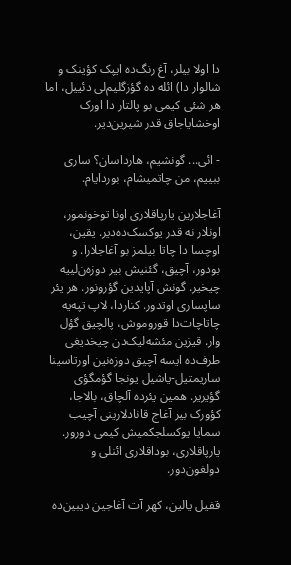دا اولا بیلر، آغ رنگ‌ده ایپک کؤینک و شالوار دا) ائله ده گؤزگلیم‌لی دئییل، اما هر شئی کیمی بو پالتار دا اورک اوخشایاجاق قدر شیرین‌دیر.

- ائی... گونشیم، هارداسان؟ ساری ببییم، من چاتمیشام، بوردایام.

آغاجلارین یارپاقلاری اونا توخونمور، اونلار نه قدر یوکسک‌ده‌دیر. یقین، اوچسا دا چاتا بیلمز بو آغاجلارا. و بودور، آچیق، گئنیش بیر دوزه‌ن‌لییه چیخیر. گونش آپایدین گؤرونور. هر یئر ساپساری اوتدور. کناردا، لاپ تپه‌یه چاتاچات‌دا قوروموش، پالچیق گؤل وار. قیزین مئشه‌لیک‌دن چیخدیغی طرف‌ده ایسه آچیق دوزه‌نین اورتاسینا ساریمتیل-یاشیل یونجا گؤمگؤی گؤیریر. همین یئرده آلچاق، بالاجا، کؤورک بیر آغاج قانادلارینی آچیب سمایا یوکسلجکمیش کیمی دورور. یارپاقلاری، بوداقلاری ائنلی و دولغون‌دور.

قفیل یالین، کهر آت آغاجین دیبین‌ده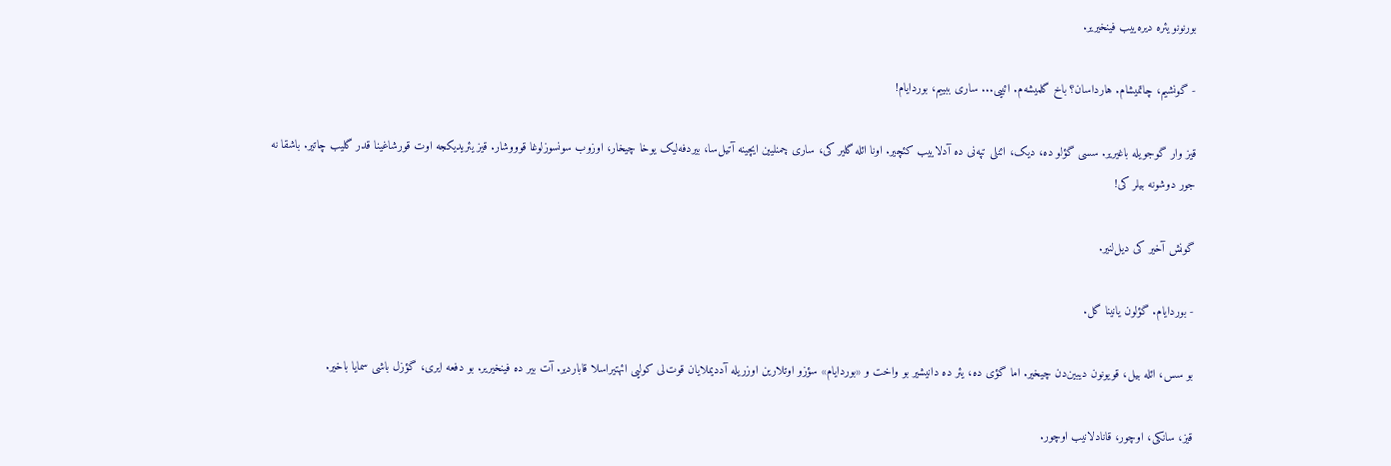بورنونو یئره دیره‌ییب فینخیریر.

- گونشیم، چاتمیشام. هارداسان؟ باخ گلمیشه‌م. ائییی... ساری ببییم، بوردایام!

قیز وار گوجویله باغیریر. سسی گؤلو ده، دیک، ائنلی تپه‌نی ده آدلاییب کئچیر. اونا ائله گلیر کی، ساری چمنلیین ایچینه آتیل‌سا، بیردفه‌لیک یوخا چیخار، اوزوب سونسوزلوغا قوووشار. قیز یئریدیکجه اوت قورشاغینا قدر گلیب چاتیر. باشقا نه جور دوشونه بیلر کی!

گونش آخیر کی دیل‌لنیر.

- بوردایام. گؤلون یانینا گل.

بو سس، ائله بیل، قویونون دیبین‌دن چیخیر. اما گؤی ده، یئر ده دانیشیر بو واخت و «بوردایام» سؤزو اوتلارین اوزریله آددیملایان قوت‌لی کولیی ائهتیراسلا قاباردیر. آت بیر ده فینخیریر. بو دفعه ایری، گؤزل باشی سمایا باخیر.

قیز، سانکی، اوچور، قانادلانیب اوچور.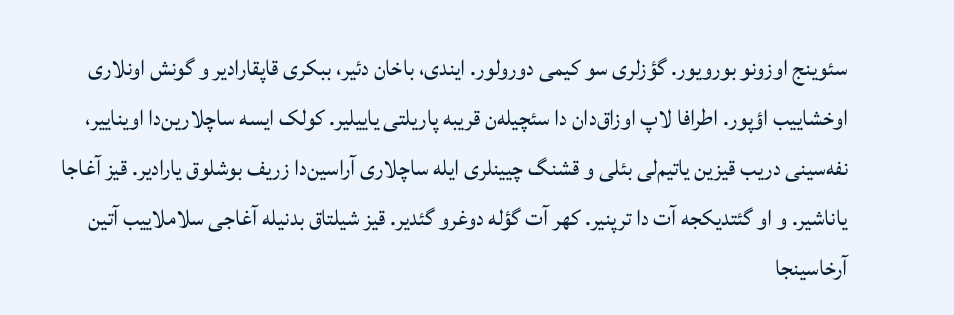سئوینج اوزونو بورویور. گؤزلری سو کیمی دورولور. ایندی، باخان دئیر، ببکری قاپقارادیر و گونش اونلاری اوخشاییب اؤپور. اطرافا لاپ اوزاق‌دان دا سئچیله‌ن قریبه پاریلتی یاییلیر. کولک ایسه ساچلارین‌دا اویناییر، نفه‌سینی دریب قیزین یاتیم‌لی بئلی و قشنگ چیینلری ایله ساچلاری آراسین‌دا زریف بوشلوق یارادیر. قیز آغاجا یاناشیر. و او گئتدیکجه آت دا ترپنیر. کهر آت گؤله دوغرو گئدیر. قیز شیلتاق بدنیله آغاجی سلاملاییب آتین آرخاسینجا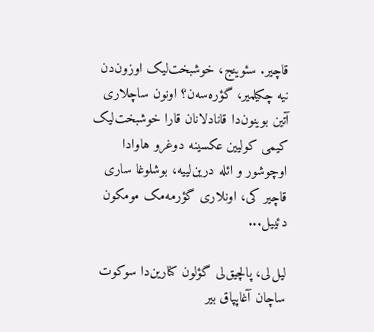قاچیر. سئوینج، خوشبخت‌لیک اوزون‌دن نیه چکیلمیر، گؤره‌سه‌ن؟ اونون ساچلاری آتین بوینون‌دا قانادلانان قارا خوشبخت‌لیک کیمی کولیین عکسینه دوغرو هاوادا اوچوشور و ائله درین‌لییه، بوشلوغا ساری قاچیر کی، اونلاری گؤرمه‌مک مومکون دئییل...

لیل‌لی، پالچیق‌لی گؤلون کنارین‌دا سوکوت ساچان آغاپپاق بیر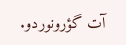آت گؤرونوردو.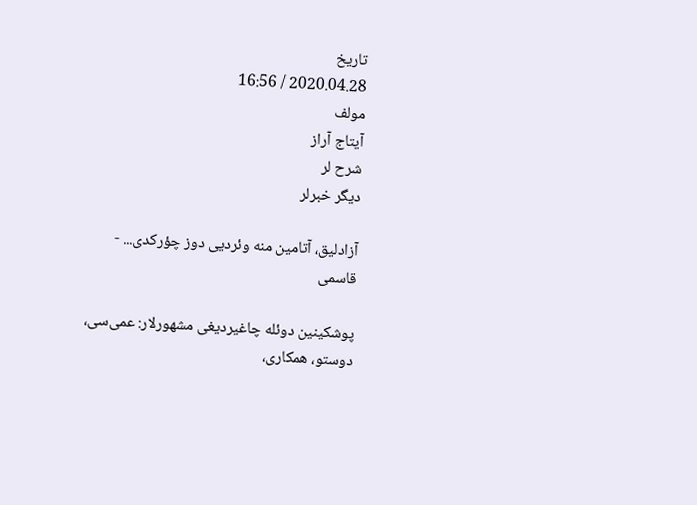تاریخ
2020.04.28 / 16:56
مولف
آیتاج آراز
شرح لر
دیگر خبرلر

آزادلیق، آتامین منه وئردیی دوز چؤرکدی... - قاسمی

پوشکینین دوئله چاغیردیغی مشهورلار: عمی‌سی، دوستو، همکاری،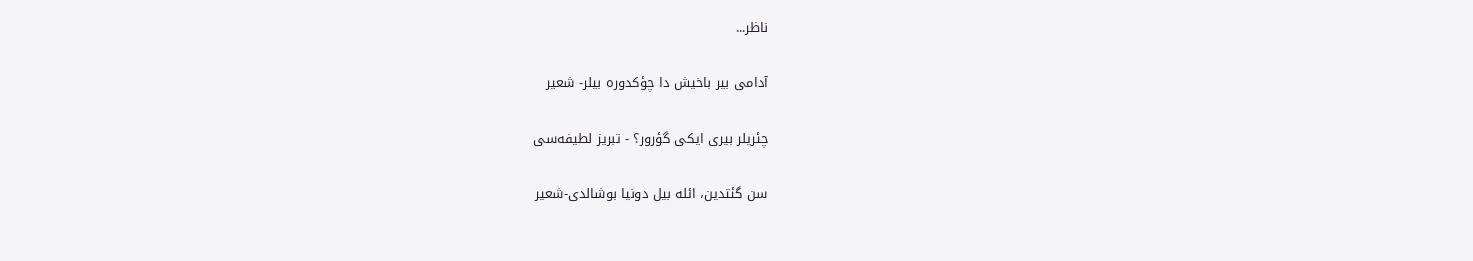ناظر...

آدامی بیر باخیش دا چؤکدوره بیلر- شعیر

چئریلر بیری ایکی گؤرور؟ - تبریز لطیفه‌سی

سن گئتدین، ائله بیل دونیا بوشالدی-شعیر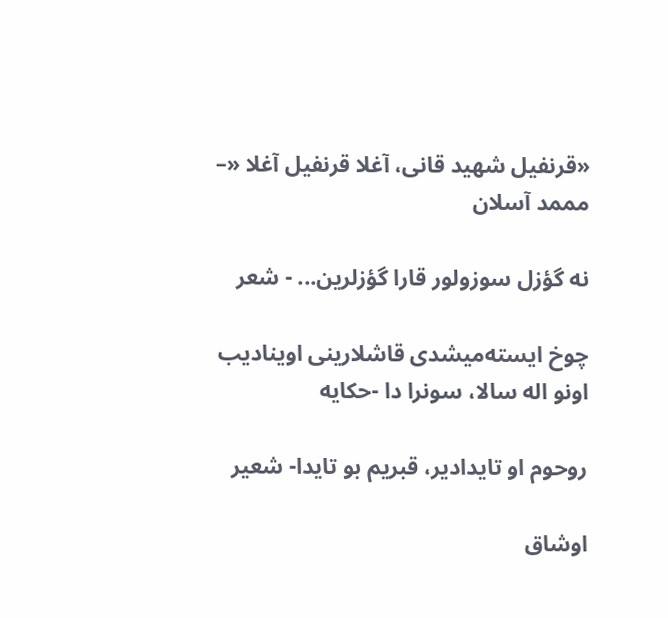«قرنفیل شهید قانی، آغلا قرنفیل آغلا «– مممد آسلان

نه گؤزل سوزولور قارا گؤزلرین... - شعر

چوخ ایسته‌میشدی قاشلارینی اوینادیب اونو اله سالا، سونرا دا -حکایه

روحوم او تایدادیر، قبریم بو تایدا- شعیر

اوشاق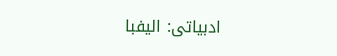ادبیاتی: الیفبا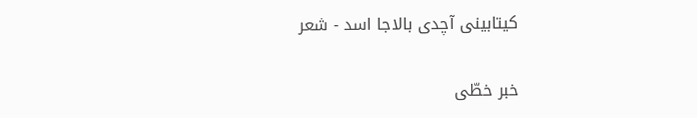کیتابینی آچدی بالاجا اسد - شعر

خبر خطّی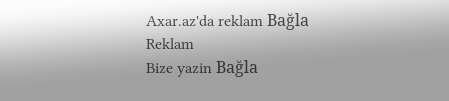Axar.az'da reklam Bağla
Reklam
Bize yazin Bağla